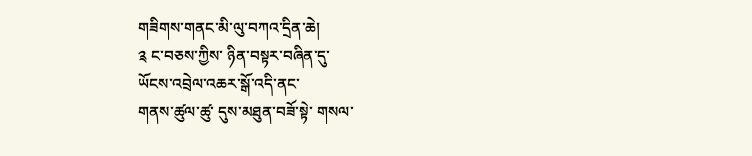གཟིགས་གནང་མི་ལུ་བཀའ་དྲིན་ཆེ།
༉ ང་བཅས་ཀྱིས་ ཉིན་བསྟར་བཞིན་དུ་
ཡོངས་འབྲེལ་འཆར་སྒོ་འདི་ནང་
གནས་ཚུལ་ཚུ་ དུས་མཐུན་བཟོ་སྟེ་ གསལ་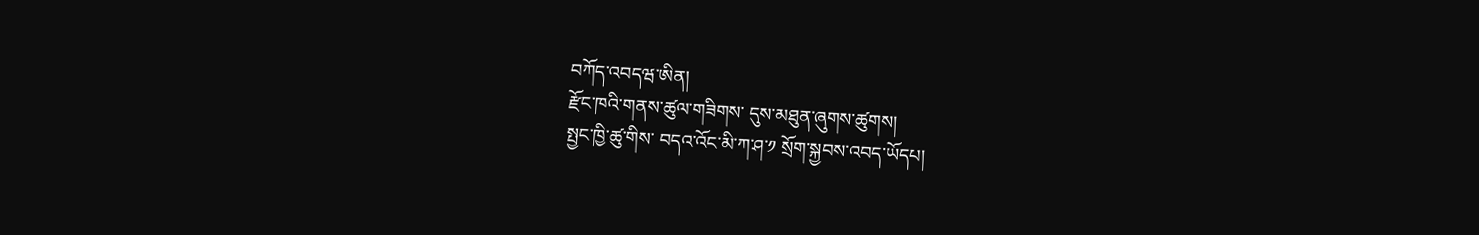བཀོད་འབདཝ་ཨིན།
རྫོང་ཁའི་གནས་ཚུལ་གཟིགས་ དུས་མཐུན་ཞུགས་ཚུགས།
སྤྱང་ཁྱི་ཚུ་གིས་ བདའ་འོང་མི་ཀ་ཤ་༡ སྲོག་སྐྱབས་འབད་ཡོདཔ།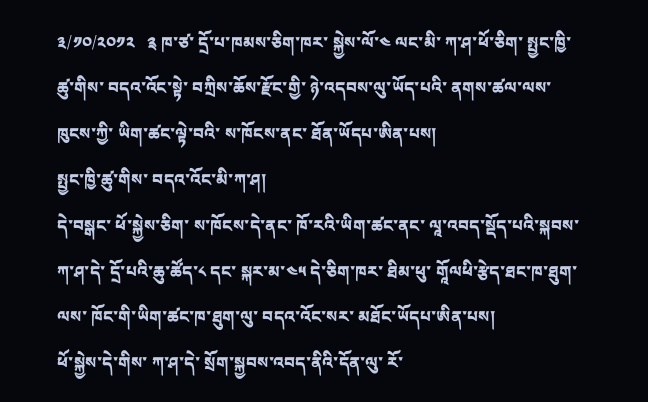༣/༡༠/༢༠༡༢   ༉ ཁ་ཙ་ དྲོ་པ་ཁམས་ཅིག་ཁར་ སྐྱེས་ལོ་༤ ལང་མི་ ཀ་ཤ་ཕོ་ཅིག་ སྤྱང་ཁྱི་ཚུ་གིས་ བདའ་འོང་སྟེ་ བཀྲིས་ཆོས་རྫོང་གྱི་ ཉེ་འདབས་ལུ་ཡོད་པའི་ ནགས་ཚལ་ལས་ཁུངས་ཀྱི་ ཡིག་ཚང་ལྟེ་བའི་ ས་ཁོངས་ནང་ ཐོན་ཡོདཔ་ཨིན་པས།
སྤྱང་ཁྱི་ཚུ་གིས་ བདའ་འོང་མི་ཀ་ཤ།
དེ་བསྒང་ ཕོ་སྐྱེས་ཅིག་ ས་ཁོངས་དེ་ནང་ ཁོ་རའི་ཡིག་ཚང་ནང་ ལཱ་འབད་སྡོད་པའི་སྐབས་ ཀ་ཤ་དེ་ དྲོ་པའི་ཆུ་ཚོད་༨ དང་ སྐར་མ་༤༥ དེ་ཅིག་ཁར་ ཐིམ་ཕུ་ གཱོལཕི་རྩེད་ཐང་ཁ་ཐུག་ལས་ ཁོང་གི་ཡིག་ཚང་ཁ་ཐུག་ལུ་ བདའ་འོང་སར་ མཐོང་ཡོདཔ་ཨིན་པས།
ཕོ་སྐྱེས་དེ་གིས་ ཀ་ཤ་དེ་ སྲོག་སྐྱབས་འབད་ནིའི་དོན་ལུ་ རོ་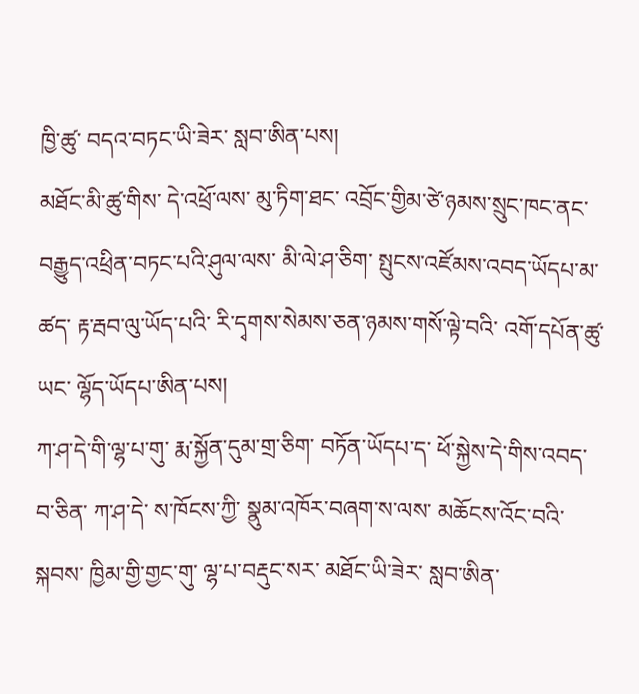ཁྱི་ཚུ་ བདའ་བཏང་ཡི་ཟེར་ སླབ་ཨིན་པས།
མཐོང་མི་ཚུ་གིས་ དེ་འཕྲོ་ལས་ མུ་ཏིག་ཐང་ འབྲོང་གྱིམ་ཙེ་ཉམས་སྲུང་ཁང་ནང་ བརྒྱུད་འཕྲིན་བཏང་པའི་ཤུལ་ལས་ མི་ལེ་ཤ་ཅིག་ སྤུངས་འཛོམས་འབད་ཡོདཔ་མ་ཚད་ རྟ་རྦབ་ལུ་ཡོད་པའི་ རི་དྭགས་སེམས་ཅན་ཉམས་གསོ་ལྟེ་བའི་ འགོ་དཔོན་ཚུ་ཡང་ ལྷོད་ཡོདཔ་ཨིན་པས།
ཀ་ཤ་དེ་གི་ལྷ་པ་གུ་ རྨ་སྐྱོན་དུམ་གྲ་ཅིག་ བཏོན་ཡོདཔ་ད་ ཕོ་སྐྱེས་དེ་གིས་འབད་བ་ཅིན་ ཀ་ཤ་དེ་ ས་ཁོངས་ཀྱི་ སྣུམ་འཁོར་བཞག་ས་ལས་ མཆོངས་འོང་བའི་སྐབས་ ཁྱིམ་གྱི་གྱང་གུ་ ལྷ་པ་བརྡུང་སར་ མཐོང་ཡི་ཟེར་ སླབ་ཨིན་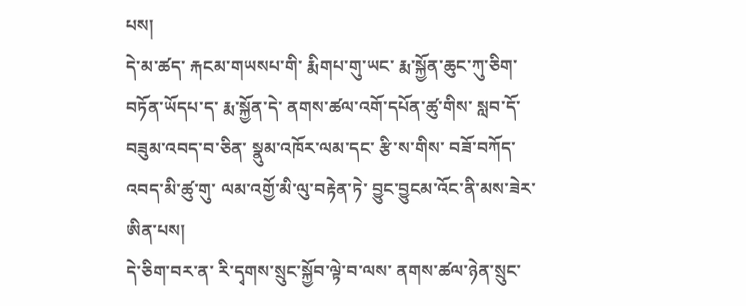པས།
དེ་མ་ཚད་ རྐངམ་གཡསཔ་གི་ རྨིགཔ་གུ་ཡང་ རྨ་སྐྱོན་ཆུང་ཀུ་ཅིག་ བཏོན་ཡོདཔ་ད་ རྨ་སྐྱོན་དེ་ ནགས་ཚལ་འགོ་དཔོན་ཚུ་གིས་ སླབ་དོ་བཟུམ་འབད་བ་ཅིན་ སྣུམ་འཁོར་ལམ་དང་ རྩི་ས་གིས་ བཟོ་བཀོད་འབད་མི་ཚུ་གུ་ ལམ་འགྱོ་མི་ལུ་བརྟེན་ཏེ་ བྱུང་བྱུངམ་འོང་ནི་མས་ཟེར་ཨིན་པས།
དེ་ཅིག་བར་ན་ རི་དྭགས་སྲུང་སྐྱོབ་ལྟེ་བ་ལས་ ནགས་ཚལ་ཉེན་སྲུང་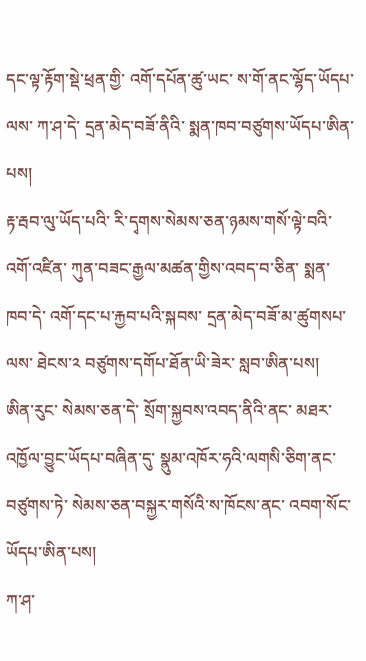དང་ལྟ་རྟོག་སྡེ་ཕྲན་གྱི་ འགོ་དཔོན་ཚུ་ཡང་ ས་གོ་ནང་ལྷོད་ཡོདཔ་ལས་ ཀ་ཤ་དེ་ དྲན་མེད་བཟོ་ནིའི་ སྨན་ཁབ་བཙུགས་ཡོདཔ་ཨིན་པས།
རྟ་རྦབ་ལུ་ཡོད་པའི་ རི་དྭགས་སེམས་ཅན་ཉམས་གསོ་ལྟེ་བའི་འགོ་འཛིན་ ཀུན་བཟང་རྒྱལ་མཚན་གྱིས་འབད་བ་ཅིན་ སྨན་ཁབ་དེ་ འགོ་དང་པ་རྐྱབ་པའི་སྐབས་ དྲན་མེད་བཟོ་མ་ཚུགསཔ་ལས་ ཐེངས་༢ བཙུགས་དགོཔ་ཐོན་ཡི་ཟེར་ སླབ་ཨིན་པས།
ཨིན་རུང་ སེམས་ཅན་དེ་ སྲོག་སྐྱབས་འབད་ནིའི་ནང་ མཐར་འཁྱོལ་བྱུང་ཡོདཔ་བཞིན་དུ་ སྣུམ་འཁོར་ཧའི་ལགསི་ཅིག་ནང་བཙུགས་ཏེ་ སེམས་ཅན་བསྐྱར་གསོའི་ས་ཁོངས་ནང་ འབག་སོང་ཡོདཔ་ཨིན་པས།
ཀ་ཤ་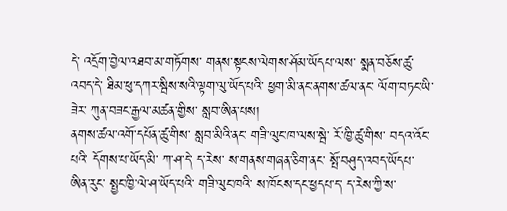དེ་ འདྲོག་བྱེལ་འཐབ་མ་གཏོགས་ གནས་སྟངས་ལེགས་ཤོམ་ཡོདཔ་ལས་ སྨན་བཅོས་ཚུ་འབད་དེ་ ཐིམ་ཕུ་དཀར་སྦིས་སའི་ལྟག་ལུ་ཡོད་པའི་ ཕྱག་མི་ནང་ནགས་ཚལ་ནང་ ལོག་བཏང་ཡི་ཟེར་ ཀུན་བཟང་རྒྱལ་མཚན་གྱིས་ སླབ་ཨིན་པས།
ནགས་ཚལ་འགོ་དཔོན་ཚུ་གིས་ སླབ་མིའི་ནང་ གཟི་ལུང་ཁ་ལས་སྦེ་ རོ་ཁྱི་ཚུ་གིས་ བདའ་འོང་པའི་ དོགས་པ་ཡོད་མི་ ཀ་ཤ་དེ་ ད་རེས་ ས་གནས་གཞན་ཅིག་ནང་ སྤོ་བཤུད་འབད་ཡོདཔ་ཨིན་རུང་ སྤྱང་ཁྱི་ལེ་ཤ་ཡོད་པའི་ གཟི་ལུང་ཁའི་ ས་ཁོངས་དང་ཕྱདཔ་ད་ ད་རེས་ཀྱི་ས་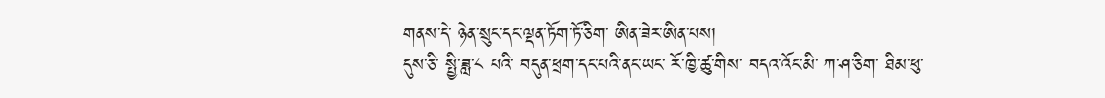གནས་དེ་ ཉེན་སྲུང་དང་ལྡན་ཏོག་ཏོ་ཅིག་ ཨིན་ཟེར་ཨིན་པས།
དུས་ཅི་ སྤྱི་ཟླ་༨ པའི་ བདུན་ཕྲག་དང་པའི་ནང་ཡང་ རོ་ཁྱི་ཚུ་གིས་ བདའ་འོང་མི་ ཀ་ཤ་ཅིག་ ཐིམ་ཕུ་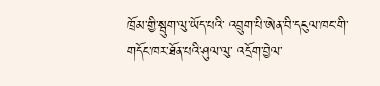ཁྲོམ་གྱི་སྦུག་ལུ་ཡོད་པའི་ འབྲུག་པི་ཨེན་བི་དངུལ་ཁང་གི་ གདོང་ཁར་ཐོན་པའི་ཤུལ་ལུ་ འདྲོག་བྱེལ་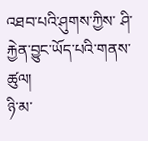འཐབ་པའི་ཤུགས་ཀྱིས་ ཤི་རྐྱེན་བྱུང་ཡོད་པའི་གནས་ཚུལ།
ཉི་མ་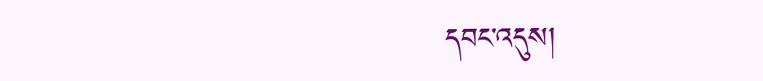དབང་འདུས།